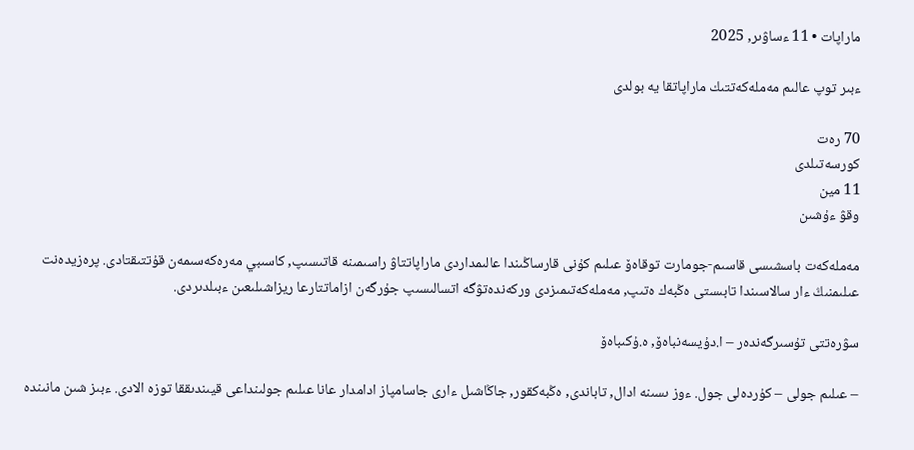ماراپات • 11 ءساۋىر, 2025

ءبىر توپ عالىم مەملەكەتتىك ماراپاتقا يە بولدى

70 رەت
كورسەتىلدى
11 مين
وقۋ ءۇشىن

مەملەكەت باسشىسى قاسىم-جومارت توقاەۆ عىلىم كۇنى قارساڭىندا عالىمداردى ماراپاتتاۋ راسىمىنە قاتىسىپ, كاسىبي مەرەكەسىمەن قۇتتىقتادى. پرەزيدەنت عىلىمنىڭ ءار سالاسىندا تابىستى ەڭبەك ەتىپ, مەملەكەتىمىزدى وركەندەتۋگە اتسالىسىپ جۇرگەن ازاماتتارعا ريزاشىلىعىن ءبىلدىردى.

سۋرەتتى تۇسىرگەندەر – ا.دۇيسەنباەۆ, ە.ۇكىباەۆ

– عىلىم جولى – كۇردەلى جول. ءوز ىسىنە ادال, تاباندى, ەڭبەكقور, جاڭاشىل ءارى جاسامپاز ادامدار عانا عىلىم جولىنداعى قيىندىققا توزە الادى. ءبىز شىن مانىندە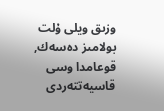وزىق ويلى ۇلت بولامىز دەسەك, قوعامدا وسى قاسيەتتەردى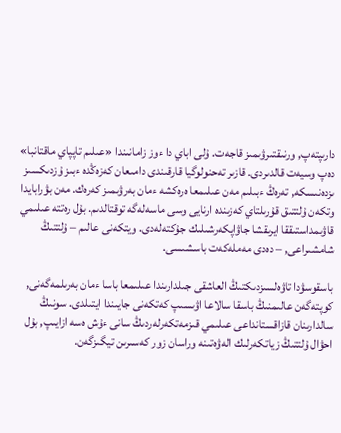دارىپتەپ, ورنىقتىرۋىمىز قاجەت. ۇلى اباي دا ءوز زامانىندا «عىلىم تاپپاي ماقتانبا» دەپ وسيەت قالدىردى. قازىر تەحنولوگيا قارقىندى دامىعان كەزەڭدە ءبىز ۇزدىكسىز ىزدەنىسكە, تەرەڭ ءبىلىم مەن عىلىمعا ەرەكشە ءمان بەرۋىمىز كەرەك. مەن بۋرابايدا وتكەن ۇلتتىق قۇرىلتاي كەزىندە ارنايى وسى ماسەلەگە توقتالدىم. بۇل رەتتە عىلىمي قاۋىمداستىققا ايرىقشا جاۋاپكەرشىلىك جۇكتەلەدى. ويتكەنى عالىم – ۇلتتىڭ شامشىراعى, – دەدى مەملەكەت باسشىسى.

باسقوسۋدا تاۋەلسىزدىكتىڭ العاشقى جىلدارىندا عىلىمعا باسا ءمان بەرىلمەگەنى, كوپتەگەن عالىمنىڭ باسقا سالاعا اۋىسىپ كەتكەنى جايىندا ايتىلدى. سونىڭ سالدارىنان قازاقستانداعى عىلىمي قىزمەتكەرلەردىڭ سانى ءۇش ەسە ازايىپ, بۇل احۋال ۇلتتىڭ زياتكەرلىك الەۋەتىنە وراسان زور كەسىرىن تيگىزگەن.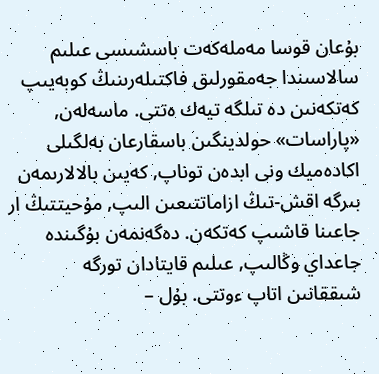بۇعان قوسا مەملەكەت باسشىسى عىلىم سالاسىندا جەمقورلىق فاكتىلەرىنىڭ كوبەيىپ كەتكەنىن دە تىلگە تيەك ەتتى. ماسەلەن, «پاراسات» حولدينگىن باسقارعان بەلگىلى اكادەميك ونى ابدەن توناپ, كەيىن بالالارىمەن بىرگە اقش-تىڭ ازاماتتىعىن الىپ, مۇحيتتىڭ ار جاعىنا قاشىپ كەتكەن. دەگەنمەن بۇگىندە جاعداي وڭالىپ, عىلىم قايتادان تورگە شىققانىن اتاپ ءوتتى. بۇل –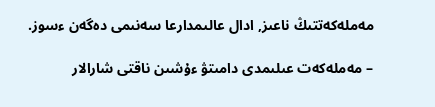مەملەكەتتىڭ ناعىز, ادال عالىمدارعا سەنىمى دەگەن ءسوز.

– مەملەكەت عىلىمدى دامىتۋ ءۇشىن ناقتى شارالار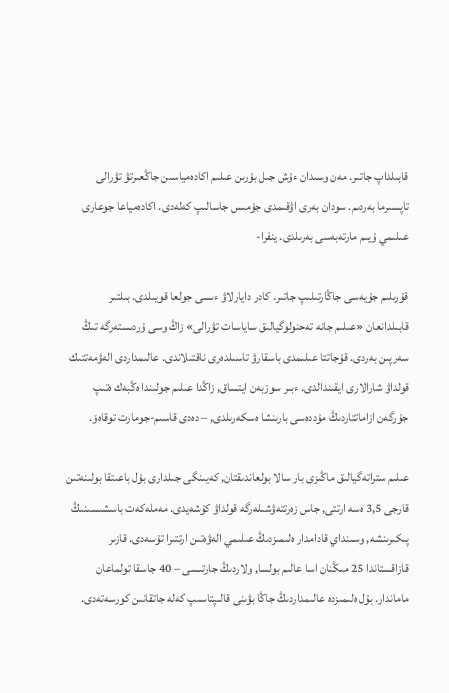قابىلداپ جاتىر. مەن وسىدان ءۇش جىل بۇرىن عىلىم اكادەمياسىن جاڭعىرتۋ تۋرالى تاپسىرما بەردىم. سودان بەرى اۋقىمدى جۇمىس جاسالىپ كەلەدى. اكادەمياعا جوعارى عىلىمي ۇيىم مارتەبەسى بەرىلدى. ينفرا-

قۇرىلىم جۇيەسى جاڭارتىلىپ جاتىر. كادر دايارلاۋ ءىسى جولعا قويىلدى. بىلتىر قابىلدانعان «عىلىم جانە تەحنولوگيالىق ساياسات تۋرالى» زاڭ وسى ۇردىستەرگە تىڭ سەرپىن بەردى. قۇجاتتا عىلىمدى باسقارۋ تاسىلدەرى ناقتىلاندى. عالىمداردى الەۋمەتتىك قولداۋ شارالارى ايقىندالدى. ءبىر سوزبەن ايتساق, زاڭدا عىلىم جولىندا ەڭبەك ەتىپ جۇرگەن ازاماتتاردىڭ مۇددەسى بارىنشا ەسكەرىلدى, – دەدى قاسىم-جومارت توقاەۆ.

عىلىم ستراتەگيالىق ماڭىزى بار سالا بولعاندىقتان, كەيىنگى جىلدارى بۇل باعىتقا بولىنەتىن قارجى 3,5 ەسە ارتتى, جاس زەرتتەۋشىلەرگە قولداۋ كۇشەيدى. مەملەكەت باسشىسىنىڭ پىكىرىنشە, وسىنداي قادامدار ەلىمىزدىڭ عىلىمي الەۋەتىن ارتتىرا تۇسەدى. قازىر قازاقستاندا 25 مىڭنان اسا عالىم بولسا, ولاردىڭ جارتىسى – 40 جاسقا تولماعان ماماندار. بۇل ەلىمىزدە عالىمداردىڭ جاڭا بۋىنى قالىپتاسىپ كەلە جاتقانىن كورسەتەدى.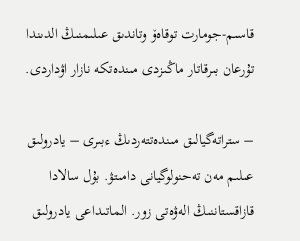قاسىم-جومارت توقاەۆ وتاندىق عىلىمنىڭ الدىندا تۇرعان بىرقاتار ماڭىزدى مىندەتكە نازار اۋداردى.

– ستراتەگيالىق مىندەتتەردىڭ ءبىرى – يادرولىق عىلىم مەن تەحنولوگيانى دامىتۋ. بۇل سالادا قازاقستاننىڭ الەۋەتى زور. الماتىداعى يادرولىق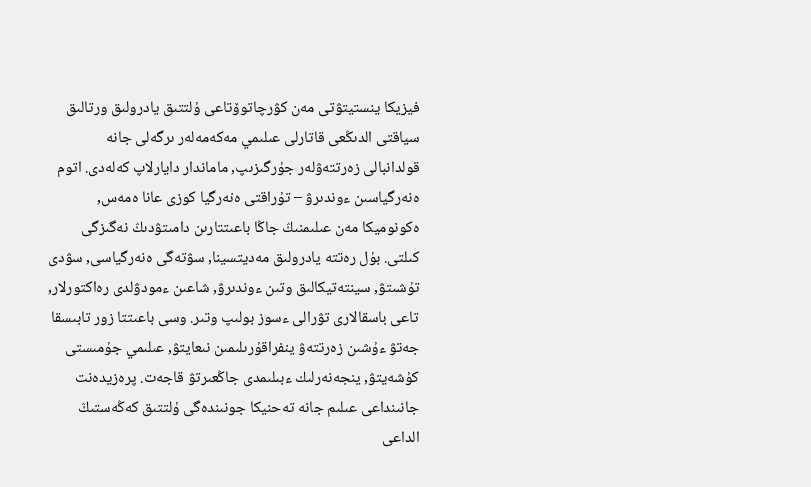فيزيكا ينستيتۋتى مەن كۋرچاتوۆتاعى ۇلتتىق يادرولىق ورتالىق سياقتى الدىڭعى قاتارلى عىلىمي مەكەمەلەر ىرگەلى جانە قولدانبالى زەرتتەۋلەر جۇرگىزىپ, ماماندار دايارلاپ كەلەدى. اتوم ەنەرگياسىن ءوندىرۋ – تۇراقتى ەنەرگيا كوزى عانا ەمەس, ەكونوميكا مەن عىلىمنىڭ جاڭا باعىتتارىن دامىتۋدىڭ نەگىزگى كىلتى. بۇل رەتتە يادرولىق مەديتسينا, سۋتەگى ەنەرگياسى, سۋدى تۇشىتۋ, سينتەتيكالىق وتىن ءوندىرۋ, شاعىن ءمودۋلدى رەاكتورلار, تاعى باسقالارى تۋرالى ءسوز بولىپ وتىر. وسى باعىتتا زور تابىسقا جەتۋ ءۇشىن زەرتتەۋ ينفراقۇرىلىمىن نىعايتۋ, عىلىمي جۇمىستى كۇشەيتۋ, ينجەنەرلىك ءبىلىمدى جاڭعىرتۋ قاجەت. پرەزيدەنت جانىنداعى عىلىم جانە تەحنيكا جونىندەگى ۇلتتىق كەڭەستىڭ الداعى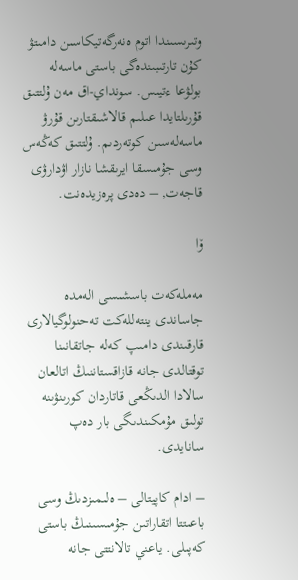وتىرىسىندا اتوم ەنەرگەتيكاسىن دامىتۋ كۇن تارتىبىندەگى باستى ماسەلە بولۋعا ءتيىس. سونداي-اق مەن ۇلتتىق قۇرىلتايدا عىلىم قالاشىقتارىن قۇرۋ ماسەلەسىن كوتەردىم. ۇلتتىق كەڭەس وسى جۇمىسقا ايرىقشا نازار اۋدارۋى قاجەت, – دەدى پرەزيدەنت.

ۆا

مەملەكەت باسشىسى الەمدە جاساندى ينتەللەكت تەحنولوگيالارى قارقىندى دامىپ كەلە جاتقانىنا توقتالدى جانە قازاقستاننىڭ اتالعان سالادا الدىڭعى قاتاردان كورىنۋىنە تولىق مۇمكىندىگى بار دەپ سانايدى.

– ادام كاپيتالى – ەلىمىزدىڭ وسى باعىتتا اتقاراتىن جۇمىسىنىڭ باستى كەپىلى. ياعني تالانتتى جانە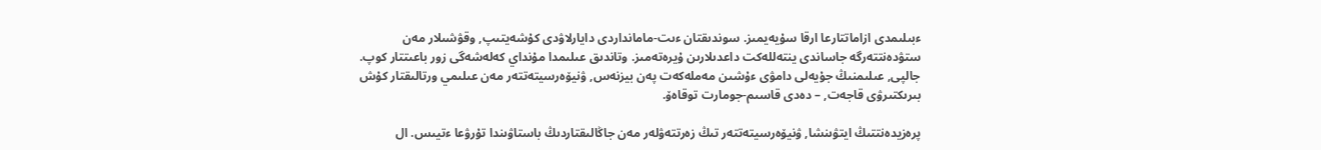ءبىلىمدى ازاماتتارعا ارقا سۇيەيمىز. سوندىقتان ءىت-مامانداردى دايارلاۋدى كۇشەيتىپ, وقۋشىلار مەن ستۋدەنتتەرگە جاساندى ينتەللەكت داعدىلارىن ۇيرەتەمىز. وتاندىق عىلىمدا مۇنداي كەلەشەگى زور باعىتتار كوپ. جالپى, عىلىمنىڭ جۇيەلى دامۋى ءۇشىن مەملەكەت پەن بيزنەس, ۋنيۆەرسيتەتتەر مەن عىلىمي ورتالىقتار كۇش بىرىكتىرۋى قاجەت, – دەدى قاسىم-جومارت توقاەۆ.

پرەزيدەنتتىڭ ايتۋىنشا, ۋنيۆەرسيتەتتەر تىڭ زەرتتەۋلەر مەن جاڭالىقتاردىڭ باستاۋىندا تۇرۋعا ءتيىس. ال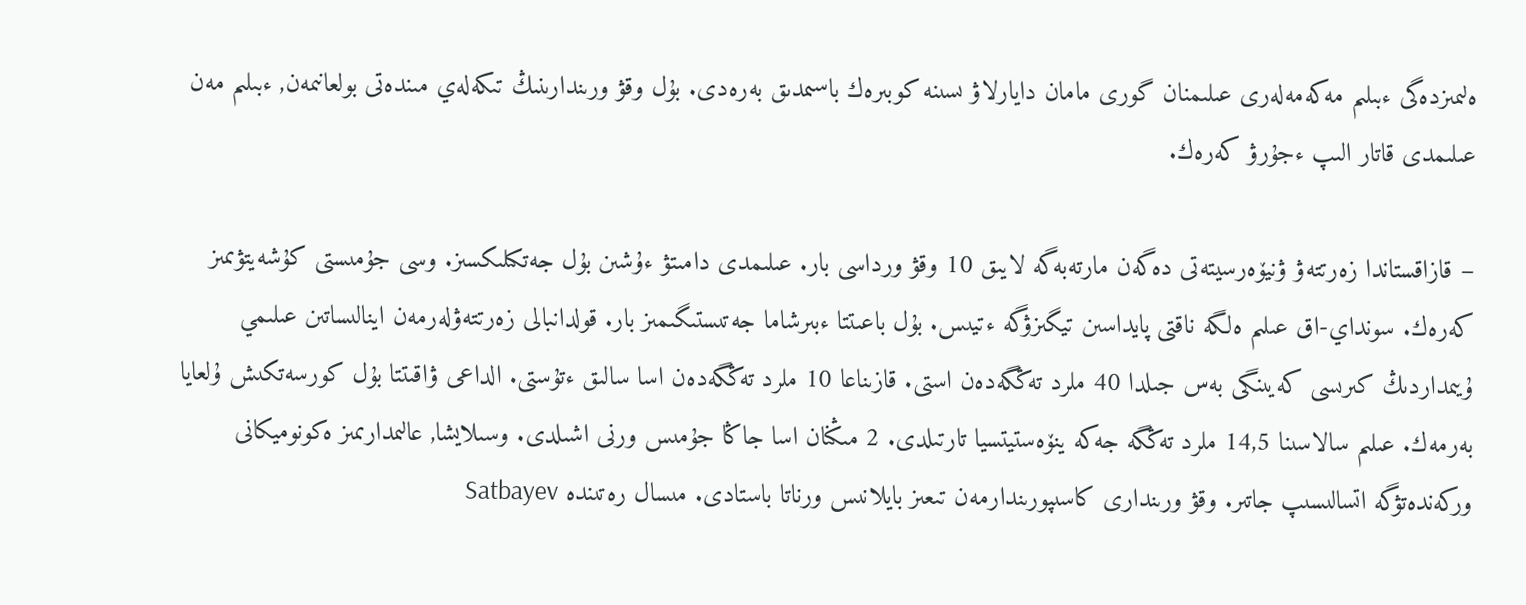ەلىمىزدەگى ءبىلىم مەكەمەلەرى عىلىمنان گورى مامان دايارلاۋ ىسىنە كوبىرەك باسىمدىق بەرەدى. بۇل وقۋ ورىندارىنىڭ تىكەلەي مىندەتى بولعانىمەن, ءبىلىم مەن عىلىمدى قاتار الىپ ءجۇرۋ كەرەك.

– قازاقستاندا زەرتتەۋ ۋنيۆەرسيتەتى دەگەن مارتەبەگە لايىق 10 وقۋ ورداسى بار. عىلىمدى دامىتۋ ءۇشىن بۇل جەتكىلىكسىز. وسى جۇمىستى كۇشەيتۋىمىز كەرەك. سونداي-اق عىلىم ەلگە ناقتى پايداسىن تيگىزۋگە ءتيىس. بۇل باعىتتا ءبىرشاما جەتىستىگىمىز بار. قولدانبالى زەرتتەۋلەرمەن اينالىساتىن عىلىمي ۇيىمداردىڭ كىرىسى كەيىنگى بەس جىلدا 40 ملرد تەڭگەدەن استى. قازىناعا 10 ملرد تەڭگەدەن اسا سالىق ءتۇستى. الداعى ۋاقىتتا بۇل كورسەتكىش ۇلعايا بەرمەك. عىلىم سالاسىنا 14,5 ملرد تەڭگە جەكە ينۆەستيتسيا تارتىلدى. 2 مىڭنان اسا جاڭا جۇمىس ورنى اشىلدى. وسىلايشا, عالىمدارىمىز ەكونوميكانى وركەندەتۋگە اتسالىسىپ جاتىر. وقۋ ورىندارى كاسىپورىندارمەن تىعىز بايلانىس ورناتا باستادى. مىسال رەتىندە Satbayev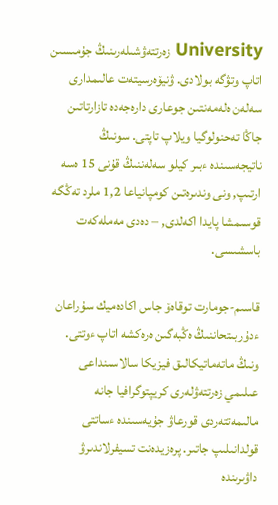University زەرتتەۋشىلەرىنىڭ جۇمىسىن اتاپ وتۋگە بولادى. ۋنيۆەرسيتەت عالىمدارى سەلەن ەلەمەنتىن جوعارى دارەجەدە تازارتاتىن جاڭا تەحنولوگيا ويلاپ تاپتى. سونىڭ ناتيجەسىندە ءبىر كيلو سەلەننىڭ قۇنى 15 ەسە ارتىپ, ونى وندىرەتىن كومپانياعا 1,2 ملرد تەڭگە قوسىمشا پايدا اكەلدى, – دەدى مەملەكەت باسشىسى.

قاسىم-جومارت توقاەۆ جاس اكادەميك سۇراعان ءدۇربىتحاننىڭ ەڭبەگىن ەرەكشە اتاپ ءوتتى. ونىڭ ماتەماتيكالىق فيزيكا سالاسىنداعى عىلىمي زەرتتەۋلەرى كريپتوگرافيا جانە مالىمەتتەردى قورعاۋ جۇيەسىندە ءساتتى قولدانىلىپ جاتىر. پرەزيدەنت تسيفرلاندىرۋ داۋىرىندە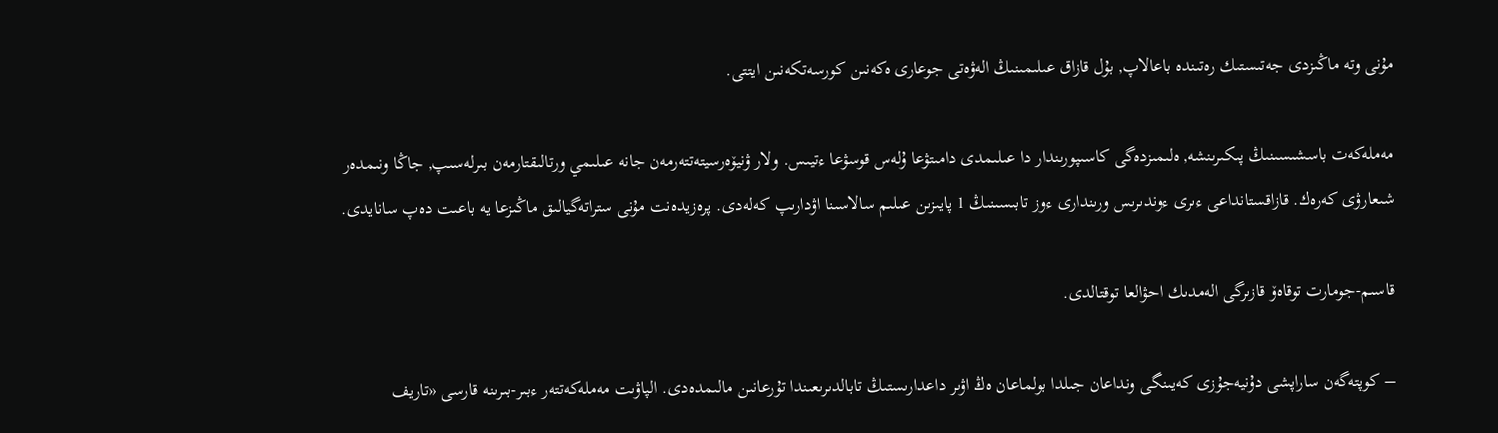مۇنى وتە ماڭىزدى جەتىستىك رەتىندە باعالاپ, بۇل قازاق عىلىمىنىڭ الەۋەتى جوعارى ەكەنىن كورسەتكەنىن ايتتى.

مەملەكەت باسشىسىنىڭ پىكىرىنشە, ەلىمىزدەگى كاسىپورىندار دا عىلىمدى دامىتۋعا ۇلەس قوسۋعا ءتيىس. ولار ۋنيۆەرسيتەتتەرمەن جانە عىلىمي ورتالىقتارمەن بىرلەسىپ, جاڭا ونىمدەر شىعارۋى كەرەك. قازاقستانداعى ءىرى ءوندىرىس ورىندارى ءوز تابىسىنىڭ 1 پايىزىن عىلىم سالاسىنا اۋدارىپ كەلەدى. پرەزيدەنت مۇنى ستراتەگيالىق ماڭىزعا يە باعىت دەپ سانايدى.

قاسىم-جومارت توقاەۆ قازىرگى الەمدىك احۋالعا توقتالدى.

– كوپتەگەن ساراپشى دۇنيەجۇزى كەيىنگى ونداعان جىلدا بولماعان ەڭ اۋىر داعدارىستىڭ تابالدىرىعىندا تۇرعانىن مالىمدەدى. الپاۋىت مەملەكەتتەر ءبىر-بىرىنە قارسى «تاريف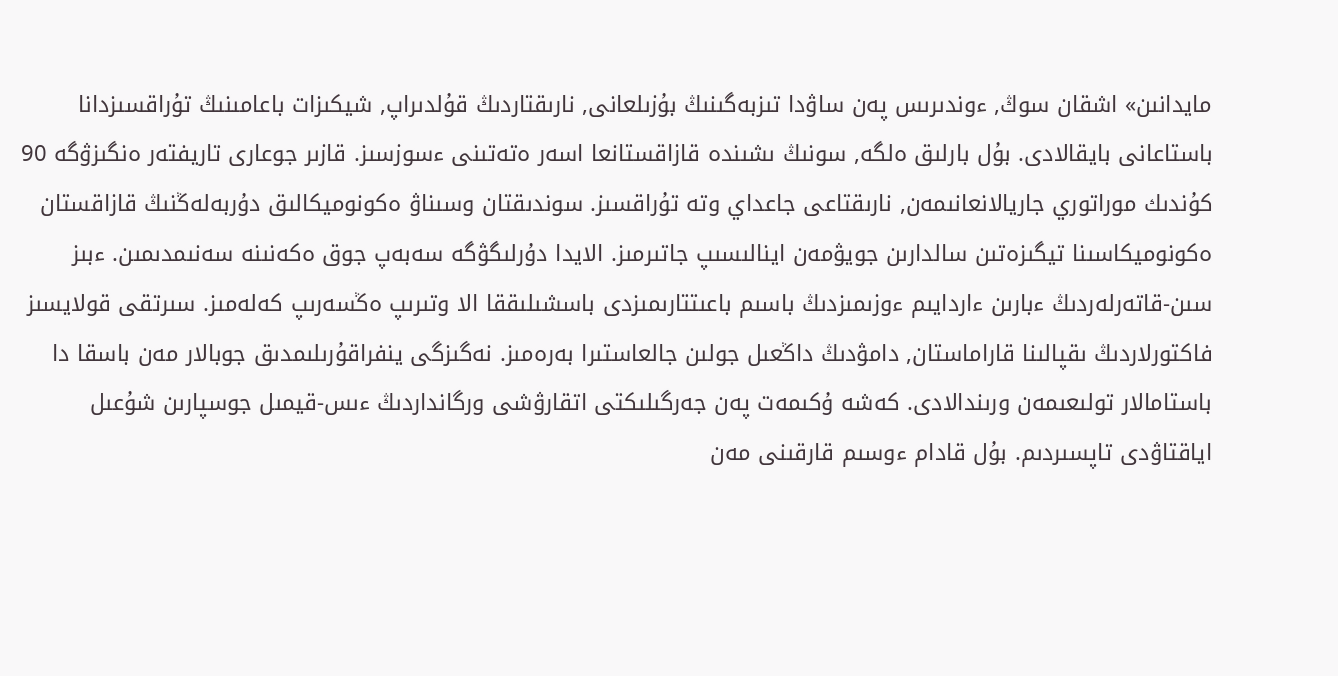مايدانىن» اشقان سوڭ, ءوندىرىس پەن ساۋدا تىزبەگىنىڭ بۇزىلعانى, نارىقتاردىڭ قۇلدىراپ, شيكىزات باعامىنىڭ تۇراقسىزدانا باستاعانى بايقالادى. بۇل بارلىق ەلگە, سونىڭ ىشىندە قازاقستانعا اسەر ەتەتىنى ءسوزسىز. قازىر جوعارى تاريفتەر ەنگىزۋگە 90 كۇندىك موراتوري جاريالانعانىمەن, نارىقتاعى جاعداي وتە تۇراقسىز. سوندىقتان وسىناۋ ەكونوميكالىق دۇربەلەڭنىڭ قازاقستان ەكونوميكاسىنا تيگىزەتىن سالدارىن جويۋمەن اينالىسىپ جاتىرمىز. الايدا دۇرلىگۋگە سەبەپ جوق ەكەنىنە سەنىمدىمىن. ءبىز سىن-قاتەرلەردىڭ ءبارىن ءاردايىم ءوزىمىزدىڭ باسىم باعىتتارىمىزدى باسشىلىققا الا وتىرىپ ەڭسەرىپ كەلەمىز. سىرتقى قولايسىز فاكتورلاردىڭ ىقپالىنا قاراماستان, دامۋدىڭ داڭعىل جولىن جالعاستىرا بەرەمىز. نەگىزگى ينفراقۇرىلىمدىق جوبالار مەن باسقا دا باستامالار تولىعىمەن ورىندالادى. كەشە ۇكىمەت پەن جەرگىلىكتى اتقارۋشى ورگانداردىڭ ءىس-قيمىل جوسپارىن شۇعىل اياقتاۋدى تاپسىردىم. بۇل قادام ءوسىم قارقىنى مەن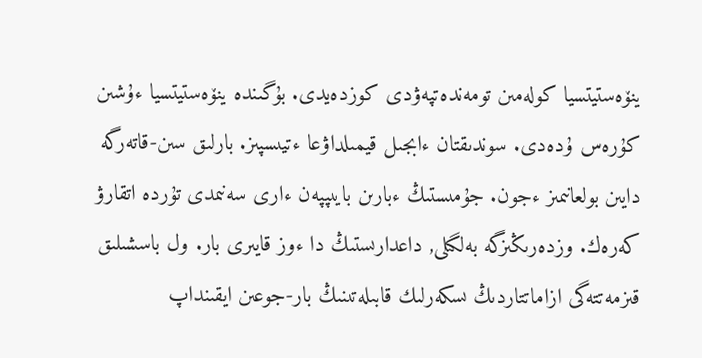ينۆەستيتسيا كولەمىن تومەندەتپەۋدى كوزدەيدى. بۇگىندە ينۆەستيتسيا ءۇشىن كۇرەس ۇدەدى. سوندىقتان ءابجىل قيمىلداۋعا ءتيىسپىز. بارلىق سىن-قاتەرگە دايىن بولعانىمىز ءجون. جۇمىستىڭ ءبارىن بايىپپەن ءارى سەنىمدى تۇردە اتقارۋ كەرەك. وزدەرىڭىزگە بەلگىلى, داعدارىستىڭ دا ءوز قايىرى بار. ول باسشىلىق قىزمەتتەگى ازاماتتاردىڭ ىسكەرلىك قابىلەتىنىڭ بار-جوعىن ايقىنداپ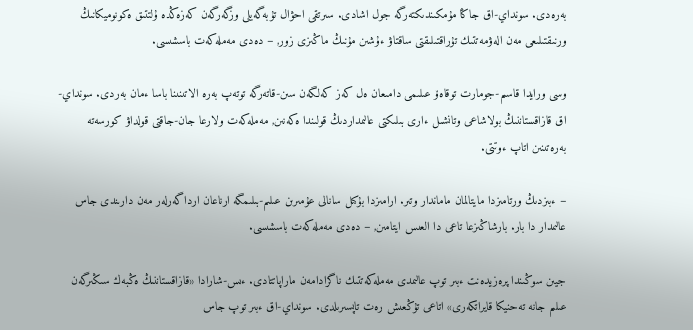بەرەدى. سونداي-اق جاڭا مۇمكىندىكتەرگە جول اشادى. سىرتقى احۋال تۇبەگەيلى وزگەرگەن كەزەڭدە ۇلتتىق ەكونوميكانىڭ ورنىقتىلىعى مەن الەۋمەتتىك تۇراقتىلىقتى ساقتاۋ ءۇشىن مۇنىڭ ماڭىزى زور, – دەدى مەملەكەت باسشىسى.

وسى ورايدا قاسىم-جومارت توقاەۆ عىلىمى دامىعان ەل كەز كەلگەن سىن-قاتەرگە توتەپ بەرە الاتىنىنا باسا ءمان بەردى. سونداي-اق قازاقستاننىڭ بولاشاعى وتانشىل ءارى بىلىكتى عالىمداردىڭ قولىندا ەكەنىن, مەملەكەت ولارعا جان-جاقتى قولداۋ كورسەتە بەرەتىنىن اتاپ ءوتتى.

– ءبىزدىڭ ورتامىزدا مايتالمان ماماندار وتىر. ارامىزدا بۇكىل سانالى عۇمىرىن عىلىم-بىلىمگە ارناعان ارداگەرلەر مەن دارىندى جاس عالىمدار دا بار. بارشاڭىزعا تاعى دا العىس ايتامىن, – دەدى مەملەكەت باسشىسى.

جيىن سوڭىندا پرەزيدەنت ءبىر توپ عالىمدى مەملەكەتتىك ناگرادامەن ماراپاتتادى. ءىس-شارادا «قازاقستاننىڭ ەڭبەك سىڭىرگەن عىلىم جانە تەحنيكا قايراتكەرى» اتاعى تۇڭعىش رەت تاپسىرىلدى. سونداي-اق ءبىر توپ جاس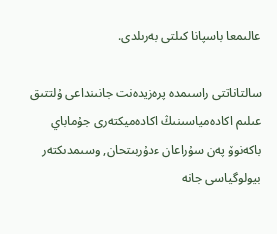عالىمعا باسپانا كىلتى بەرىلدى.

سالتاناتتى راسىمدە پرەزيدەنت جانىنداعى ۇلتتىق عىلىم اكادەمياسىنىڭ اكادەميكتەرى جۇماباي باكەنوۆ پەن سۇراعان ءدۇربىتحان, وسىمدىكتەر بيولوگياسى جانە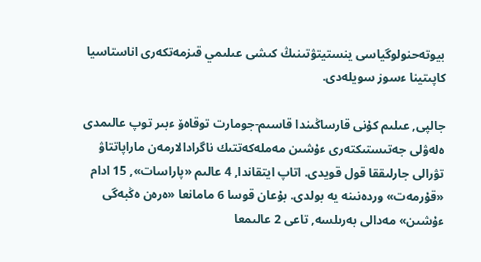بيوتەحنولوگياسى ينستيتۋتىنىڭ كىشى عىلىمي قىزمەتكەرى اناستاسيا كاپىتينا ءسوز سويلەدى.

جالپى, عىلىم كۇنى قارساڭىندا قاسىم-جومارت توقاەۆ ءبىر توپ عالىمدى ەلەۋلى جەتىستىكتەرى ءۇشىن مەملەكەتتىك ناگرادالارمەن ماراپاتتاۋ تۋرالى جارلىققا قول قويدى. اتاپ ايتقاندا, 4 عالىم «پاراسات», 15 ادام «قۇرمەت» وردەنىنە يە بولدى. بۇعان قوسا 6 مامانعا «ەرەن ەڭبەگى ءۇشىن» مەدالى بەرىلسە, تاعى 2 عالىمعا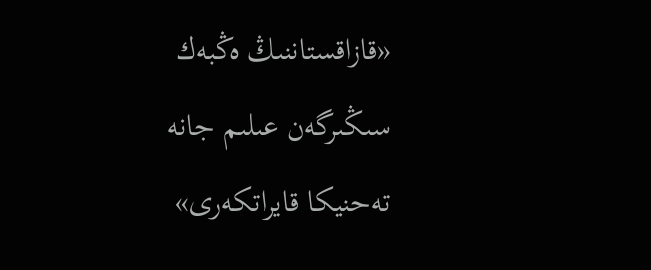«قازاقستاننىڭ ەڭبەك سىڭىرگەن عىلىم جانە تەحنيكا قايراتكەرى»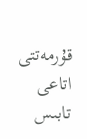قۇرمەتتى اتاعى تابىس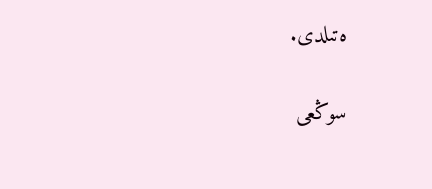ەتىلدى.

سوڭعى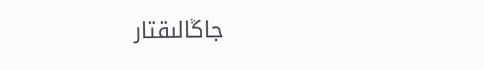جاڭالىقتار